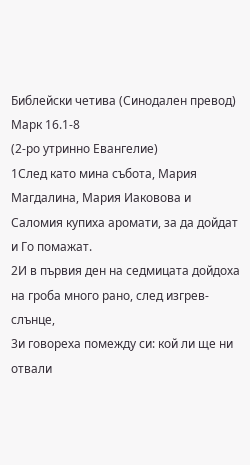Библейски четива (Синодален превод)
Марк 16.1-8
(2-ро утринно Евангелие)
1След като мина събота, Мария Магдалина, Мария Иаковова и Саломия купиха аромати, за да дойдат и Го помажат.
2И в първия ден на седмицата дойдоха на гроба много рано, след изгрев-слънце,
3и говореха помежду си: кой ли ще ни отвали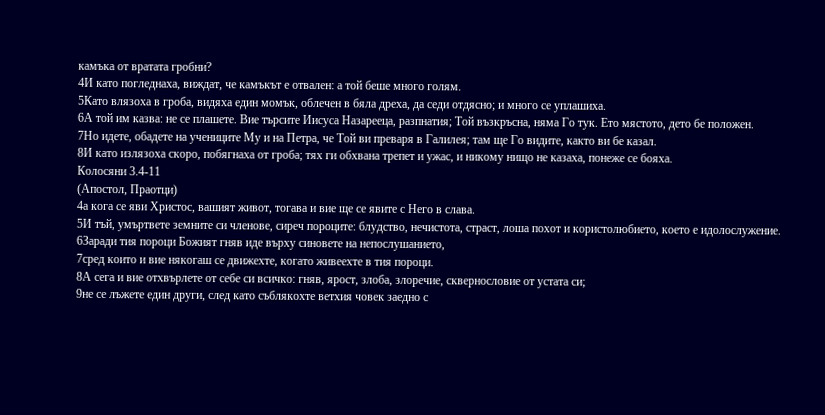камъка от вратата гробни?
4И като погледнаха, виждат, че камъкът е отвален: а той беше много голям.
5Като влязоха в гроба, видяха един момък, облечен в бяла дреха, да седи отдясно; и много се уплашиха.
6А той им казва: не се плашете. Вие търсите Иисуса Назарееца, разпнатия; Той възкръсна, няма Го тук. Ето мястото, дето бе положен.
7Но идете, обадете на учениците Му и на Петра, че Той ви преваря в Галилея; там ще Го видите, както ви бе казал.
8И като излязоха скоро, побягнаха от гроба; тях ги обхвана трепет и ужас, и никому нищо не казаха, понеже се бояха.
Колосяни 3.4-11
(Апостол, Праотци)
4а кога се яви Христос, вашият живот, тогава и вие ще се явите с Него в слава.
5И тъй, умъртвете земните си членове, сиреч пороците: блудство, нечистота, страст, лоша похот и користолюбието, което е идолослужение.
6Заради тия пороци Божият гняв иде върху синовете на непослушанието,
7сред които и вие някогаш се движехте, когато живеехте в тия пороци.
8А сега и вие отхвърлете от себе си всичко: гняв, ярост, злоба, злоречие, сквернословие от устата си;
9не се лъжете един други, след като съблякохте ветхия човек заедно с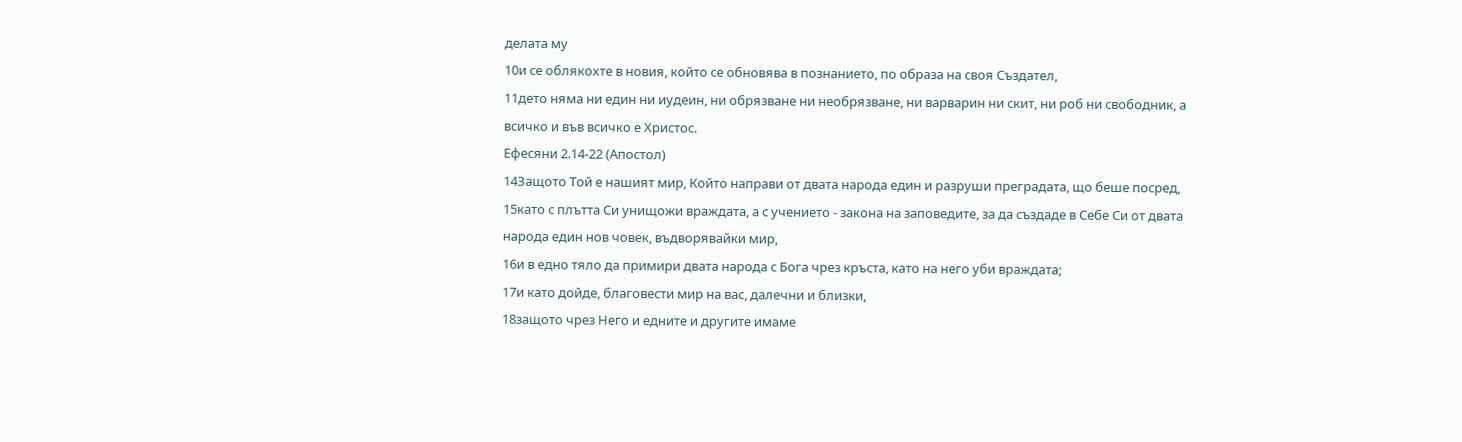делата му
10и се облякохте в новия, който се обновява в познанието, по образа на своя Създател,
11дето няма ни един ни иудеин, ни обрязване ни необрязване, ни варварин ни скит, ни роб ни свободник, а всичко и във всичко е Христос.
Ефесяни 2.14-22 (Апостол)
14Защото Той е нашият мир, Който направи от двата народа един и разруши преградата, що беше посред,
15като с плътта Си унищожи враждата, а с учението - закона на заповедите, за да създаде в Себе Си от двата народа един нов човек, въдворявайки мир,
16и в едно тяло да примири двата народа с Бога чрез кръста, като на него уби враждата;
17и като дойде, благовести мир на вас, далечни и близки,
18защото чрез Него и едните и другите имаме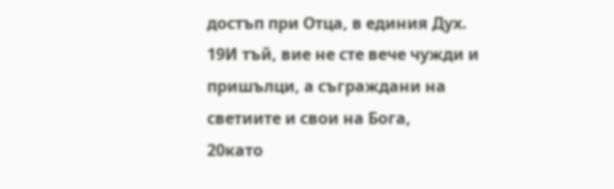достъп при Отца, в единия Дух.
19И тъй, вие не сте вече чужди и пришълци, а съграждани на светиите и свои на Бога,
20като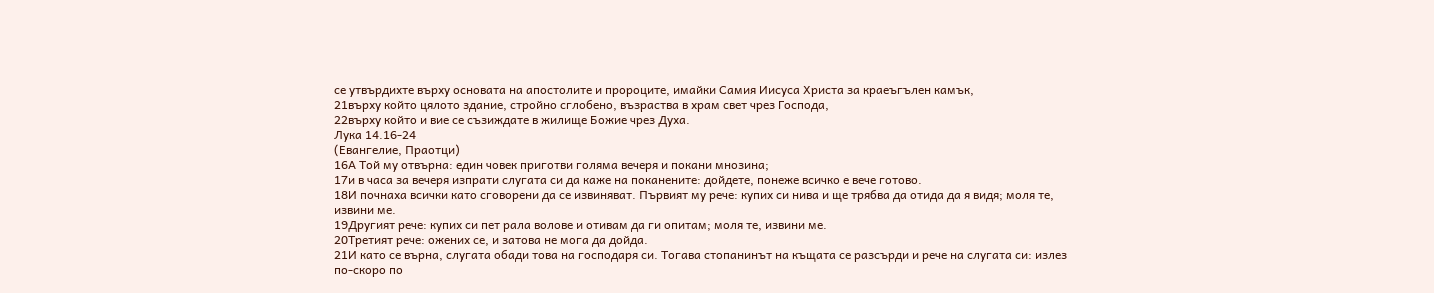се утвърдихте върху основата на апостолите и пророците, имайки Самия Иисуса Христа за краеъгълен камък,
21върху който цялото здание, стройно сглобено, възраства в храм свет чрез Господа,
22върху който и вие се съзиждате в жилище Божие чрез Духа.
Лука 14.16-24
(Евангелие, Праотци)
16А Той му отвърна: един човек приготви голяма вечеря и покани мнозина;
17и в часа за вечеря изпрати слугата си да каже на поканените: дойдете, понеже всичко е вече готово.
18И почнаха всички като сговорени да се извиняват. Първият му рече: купих си нива и ще трябва да отида да я видя; моля те, извини ме.
19Другият рече: купих си пет рала волове и отивам да ги опитам; моля те, извини ме.
20Третият рече: ожених се, и затова не мога да дойда.
21И като се върна, слугата обади това на господаря си. Тогава стопанинът на къщата се разсърди и рече на слугата си: излез по-скоро по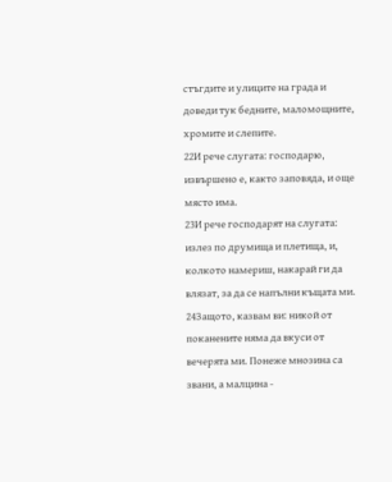стъгдите и улиците на града и доведи тук бедните, маломощните, хромите и слепите.
22И рече слугата: господарю, извършено е, както заповяда, и още място има.
23И рече господарят на слугата: излез по друмища и плетища, и, колкото намериш, накарай ги да влязат, за да се напълни къщата ми.
24Защото, казвам ви: никой от поканените няма да вкуси от вечерята ми. Понеже мнозина са звани, а малцина -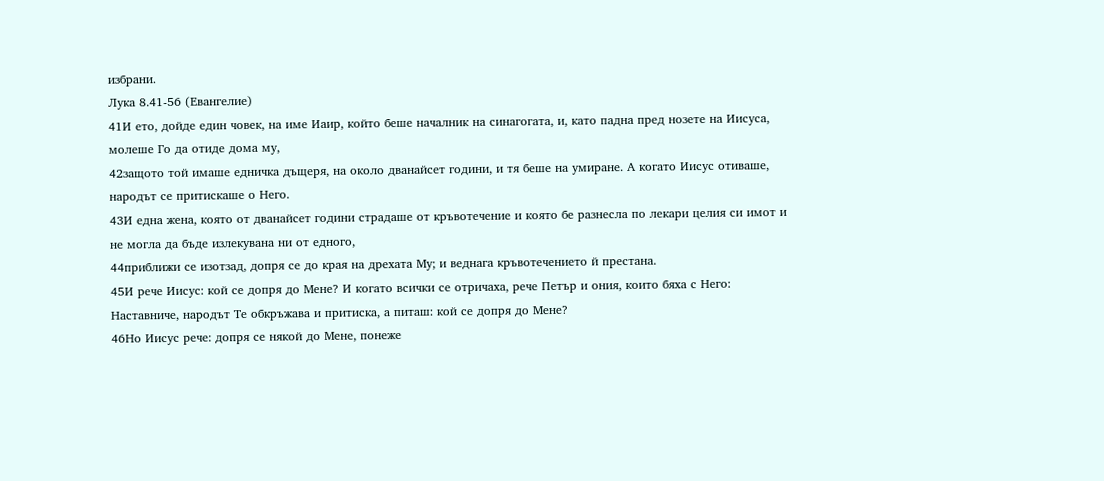избрани.
Лука 8.41-56 (Евангелие)
41И ето, дойде един човек, на име Иаир, който беше началник на синагогата, и, като падна пред нозете на Иисуса, молеше Го да отиде дома му,
42защото той имаше едничка дъщеря, на около дванайсет години, и тя беше на умиране. А когато Иисус отиваше, народът се притискаше о Него.
43И една жена, която от дванайсет години страдаше от кръвотечение и която бе разнесла по лекари целия си имот и не могла да бъде излекувана ни от едного,
44приближи се изотзад, допря се до края на дрехата Му; и веднага кръвотечението й престана.
45И рече Иисус: кой се допря до Мене? И когато всички се отричаха, рече Петър и ония, които бяха с Него: Наставниче, народът Те обкръжава и притиска, а питаш: кой се допря до Мене?
46Но Иисус рече: допря се някой до Мене, понеже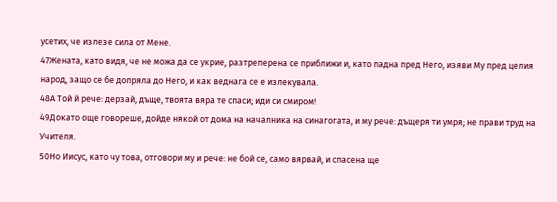усетих, че излезе сила от Мене.
47Жената, като видя, че не можа да се укрие, разтреперена се приближи и, като падна пред Него, изяви Му пред целия народ, защо се бе допряла до Него, и как веднага се е излекувала.
48А Той й рече: дерзай, дъще, твоята вяра те спаси; иди си смиром!
49Докато още говореше, дойде някой от дома на началника на синагогата, и му рече: дъщеря ти умря; не прави труд на Учителя.
50Но Иисус, като чу това, отговори му и рече: не бой се, само вярвай, и спасена ще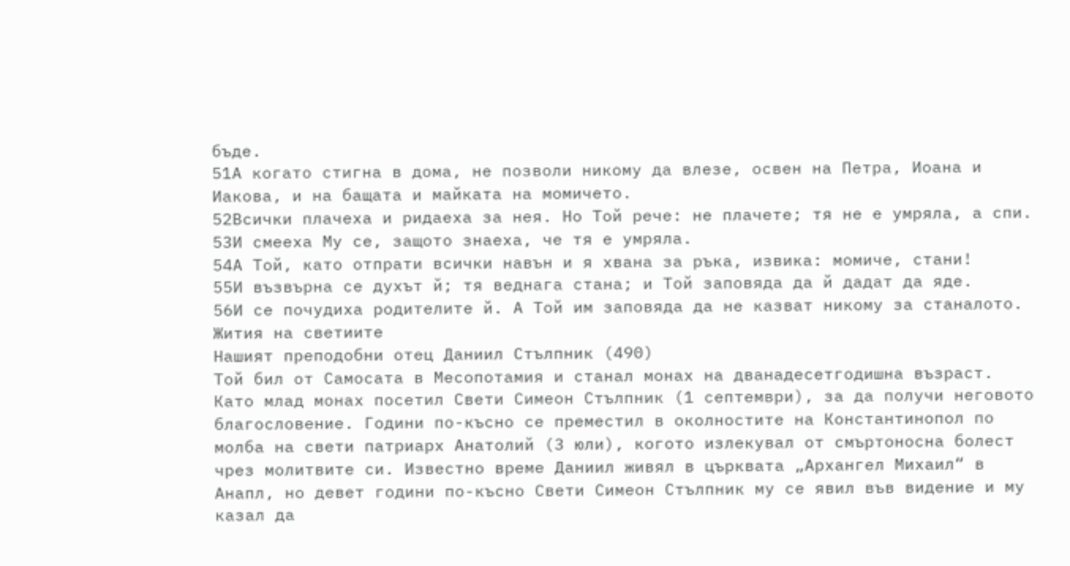бъде.
51А когато стигна в дома, не позволи никому да влезе, освен на Петра, Иоана и Иакова, и на бащата и майката на момичето.
52Всички плачеха и ридаеха за нея. Но Той рече: не плачете; тя не е умряла, а спи.
53И смееха Му се, защото знаеха, че тя е умряла.
54А Той, като отпрати всички навън и я хвана за ръка, извика: момиче, стани!
55И възвърна се духът й; тя веднага стана; и Той заповяда да й дадат да яде.
56И се почудиха родителите й. А Той им заповяда да не казват никому за станалото.
Жития на светиите
Нашият преподобни отец Даниил Стълпник (490)
Той бил от Самосата в Месопотамия и станал монах на дванадесетгодишна възраст. Като млад монах посетил Свети Симеон Стълпник (1 септември), за да получи неговото благословение. Години по-късно се преместил в околностите на Константинопол по молба на свети патриарх Анатолий (3 юли), когото излекувал от смъртоносна болест чрез молитвите си. Известно време Даниил живял в църквата „Архангел Михаил“ в Анапл, но девет години по-късно Свети Симеон Стълпник му се явил във видение и му казал да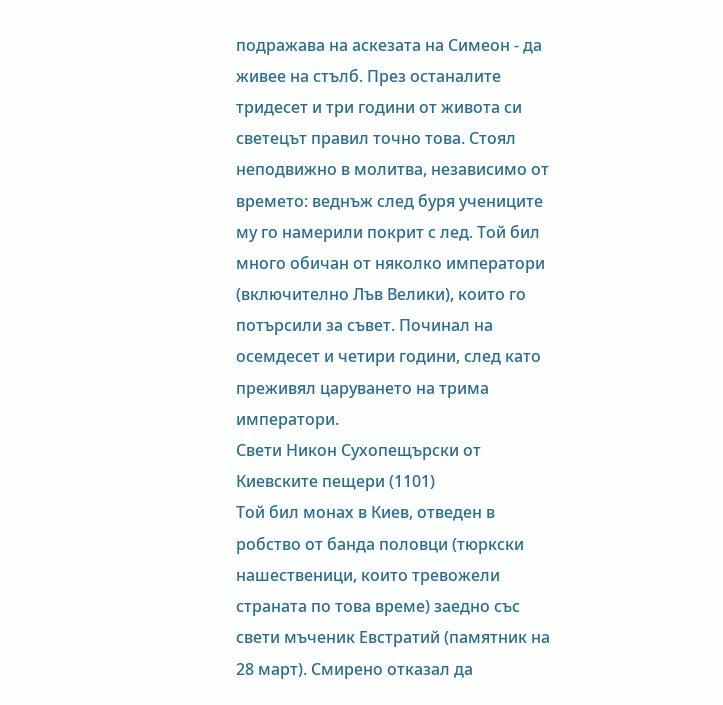подражава на аскезата на Симеон - да живее на стълб. През останалите тридесет и три години от живота си светецът правил точно това. Стоял неподвижно в молитва, независимо от времето: веднъж след буря учениците му го намерили покрит с лед. Той бил много обичан от няколко императори (включително Лъв Велики), които го потърсили за съвет. Починал на осемдесет и четири години, след като преживял царуването на трима императори.
Свети Никон Сухопещърски от Киевските пещери (1101)
Той бил монах в Киев, отведен в робство от банда половци (тюркски нашественици, които тревожели страната по това време) заедно със свети мъченик Евстратий (памятник на 28 март). Смирено отказал да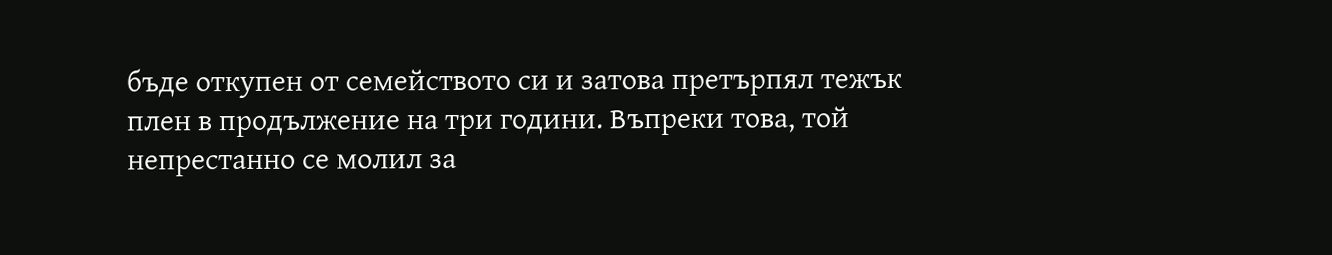бъде откупен от семейството си и затова претърпял тежък плен в продължение на три години. Въпреки това, той непрестанно се молил за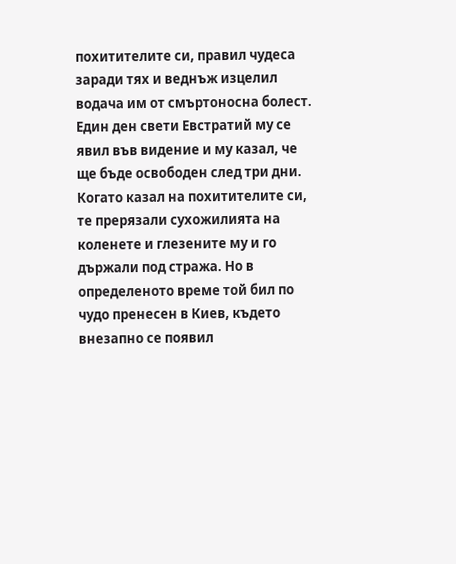похитителите си, правил чудеса заради тях и веднъж изцелил водача им от смъртоносна болест. Един ден свети Евстратий му се явил във видение и му казал, че ще бъде освободен след три дни. Когато казал на похитителите си, те прерязали сухожилията на коленете и глезените му и го държали под стража. Но в определеното време той бил по чудо пренесен в Киев, където внезапно се появил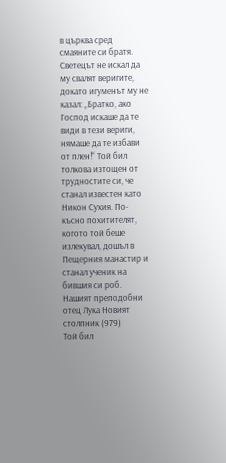в църква сред смаяните си братя. Светецът не искал да му свалят веригите, докато игуменът му не казал: „Братко, ако Господ искаше да те види в тези вериги, нямаше да те избави от плен!“ Той бил толкова изтощен от трудностите си, че станал известен като Никон Сухия. По-късно похитителят, когото той беше излекувал, дошъл в Пещерния манастир и станал ученик на бившия си роб.
Нашият преподобни отец Лука Новият столпник (979)
Той бил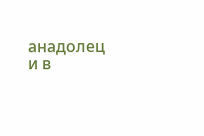анадолец и в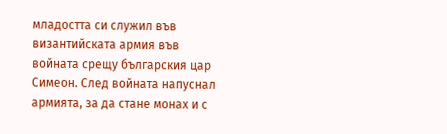младостта си служил във византийската армия във войната срещу българския цар Симеон. След войната напуснал армията, за да стане монах и с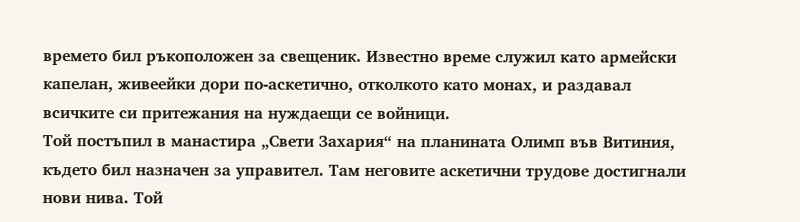времето бил ръкоположен за свещеник. Известно време служил като армейски капелан, живеейки дори по-аскетично, отколкото като монах, и раздавал всичките си притежания на нуждаещи се войници.
Той постъпил в манастира „Свети Захария“ на планината Олимп във Витиния, където бил назначен за управител. Там неговите аскетични трудове достигнали нови нива. Той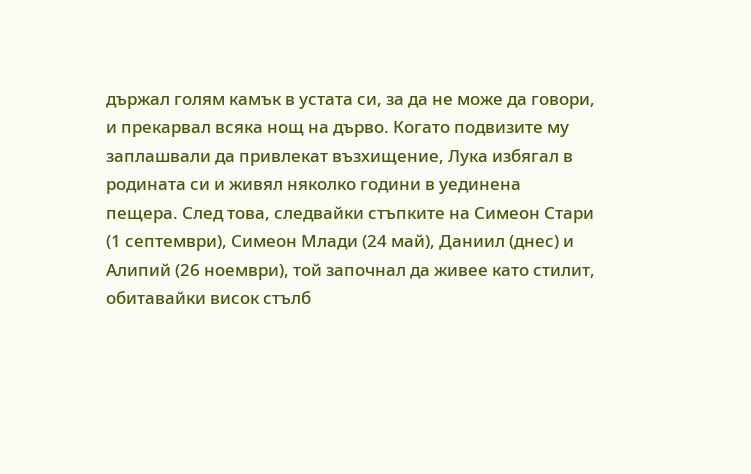държал голям камък в устата си, за да не може да говори, и прекарвал всяка нощ на дърво. Когато подвизите му заплашвали да привлекат възхищение, Лука избягал в родината си и живял няколко години в уединена пещера. След това, следвайки стъпките на Симеон Стари (1 септември), Симеон Млади (24 май), Даниил (днес) и Алипий (26 ноември), той започнал да живее като стилит, обитавайки висок стълб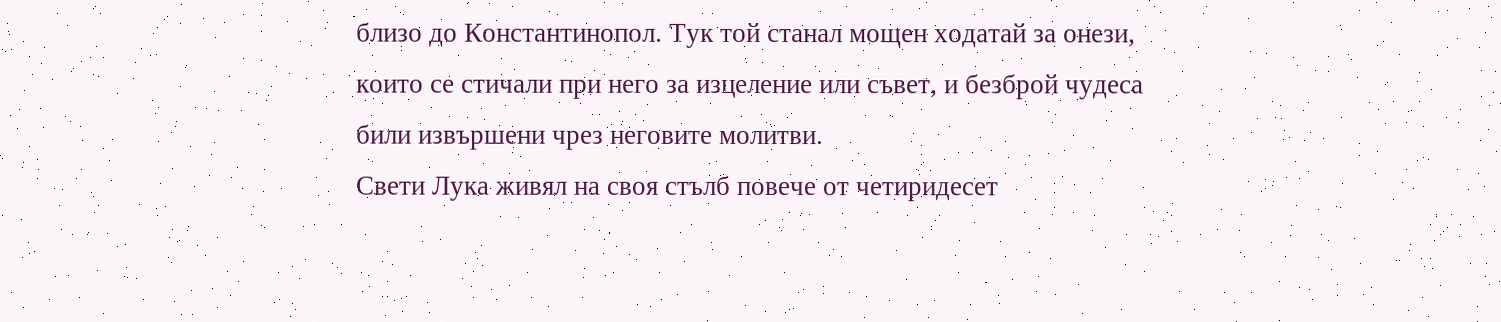близо до Константинопол. Тук той станал мощен ходатай за онези, които се стичали при него за изцеление или съвет, и безброй чудеса били извършени чрез неговите молитви.
Свети Лука живял на своя стълб повече от четиридесет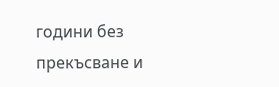години без прекъсване и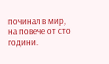починал в мир, на повече от сто години.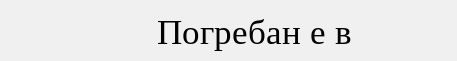Погребан е в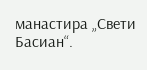манастира „Свети Басиан“.